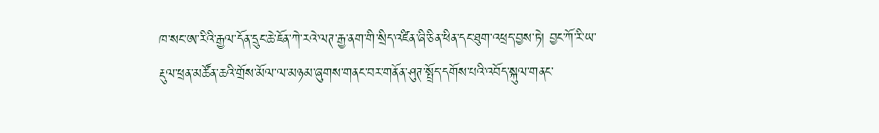ཁ་སང་ཨ་རིའི་རྒྱལ་དོན་དྲུང་ཆེ་ཇོན་ཀེ་རའེ་ལཊ་རྒྱ་ནག་གི་སྲིད་འཛིན་ཞི་ཅིན་ཕིན་དང་ཐུག་འཕྲད་བྱས་ཏེ། བྱང་ཀོ་རི་ཡ་རྡུལ་ཕྲན་མཚོན་ཆའི་གྲོས་མོལ་ལ་མཉམ་ཞུགས་གནང་བར་གནོན་ཤུཊ་སྤྲོད་དགོས་པའི་འབོད་སྐུལ་གནང་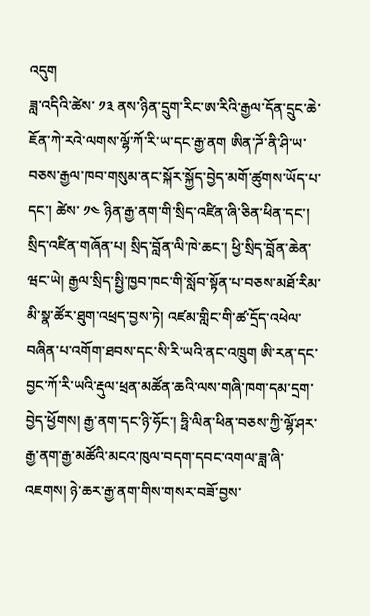འདུག
ཟླ་འདིའི་ཚེས་ ༡༣ ནས་ཉིན་དྲུག་རིང་ཨ་རིའི་རྒྱལ་དོན་དྲུང་ཆེ་ཇོན་ཀེ་རའེ་ལགས་ལྷོ་ཀོ་རི་ཡ་དང་རྒྱ་ནག ཨིན་ཌོ་ནི་ཤི་ཡ་བཅས་རྒྱལ་ཁབ་གསུམ་ནང་སྐོར་སྐྱོད་བྱེད་མགོ་ཚུགས་ཡོད་པ་དང་། ཚེས་ ༡༤ ཉིན་རྒྱ་ནག་གི་སྲིད་འཛིན་ཞི་ཅིན་ཕིན་དང་། སྲིད་འཛིན་གཞོན་པ། སྲིད་བློན་ལི་ཁེ་ཆང་། ཕྱི་སྲིད་བློན་ཆེན་ཝང་ཡེ། རྒྱལ་སྲིད་སྤྱི་ཁྱབ་ཁང་གི་སློབ་སྟོན་པ་བཅས་མཐོ་རིམ་མི་སྣ་ཚོར་ཐུག་འཕྲད་བྱས་ཏེ། འཛམ་གླིང་གི་ཚ་དྲོད་འཕེལ་བཞིན་པ་འགོག་ཐབས་དང་སི་རི་ཡའི་ནང་འཁྲུག ཨི་རན་དང་བྱང་ཀོ་རི་ཡའི་རྡུལ་ཕྲན་མཚོན་ཆའི་ལས་གཞི་ཁག་དམ་དྲག་བྱེད་ཕྱོགས། རྒྱ་ནག་དང་ཉི་ཧོང་། ཧྥི་ལིན་ཕིན་བཅས་ཀྱི་ལྷོ་ཤར་རྒྱ་ནག་རྒྱ་མཚོའི་མངའ་ཁུལ་བདག་དབང་འགལ་ཟླ་ཞི་འཇགས། ཉེ་ཆར་རྒྱ་ནག་གིས་གསར་བཟོ་བྱས་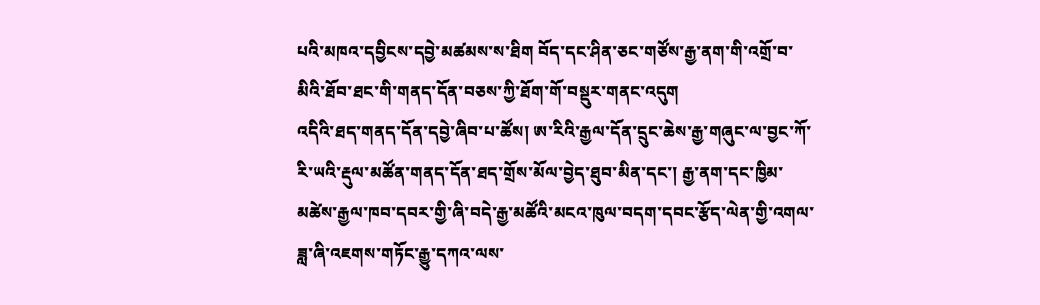པའི་མཁའ་དབྱིངས་དབྱེ་མཚམས་ས་ཐིག བོད་དང་ཤིན་ཅང་གཙོས་རྒྱ་ནག་གི་འགྲོ་བ་མིའི་ཐོབ་ཐང་གི་གནད་དོན་བཅས་ཀྱི་ཐོག་གོ་བསྡུར་གནང་འདུག
འདིའི་ཐད་གནད་དོན་དབྱེ་ཞིབ་པ་ཚོས། ཨ་རིའི་རྒྱལ་དོན་དྲུང་ཆེས་རྒྱ་གཞུང་ལ་བྱང་ཀོ་རི་ཡའི་རྡུལ་མཚོན་གནད་དོན་ཐད་གྲོས་མོལ་བྱེད་ཐུབ་མིན་དང་། རྒྱ་ནག་དང་ཁྱིམ་མཚེས་རྒྱལ་ཁབ་དབར་གྱི་ཞི་བདེ་རྒྱ་མཚོའི་མངའ་ཁུལ་བདག་དབང་རྩོད་ལེན་གྱི་འགལ་ཟླ་ཞི་འཇགས་གཏོང་རྒྱུ་དཀའ་ལས་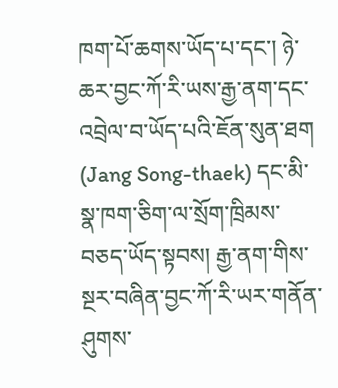ཁག་པོ་ཆགས་ཡོད་པ་དང་། ཉེ་ཆར་བྱང་ཀོ་རི་ཡས་རྒྱ་ནག་དང་འབྲེལ་བ་ཡོད་པའི་ཇོན་སུན་ཐག (Jang Song-thaek) དང་མི་སྣ་ཁག་ཅིག་ལ་སྲོག་ཁྲིམས་བཅད་ཡོད་སྟབས། རྒྱ་ནག་གིས་སྔར་བཞིན་བྱང་ཀོ་རི་ཡར་གནོན་ཤུགས་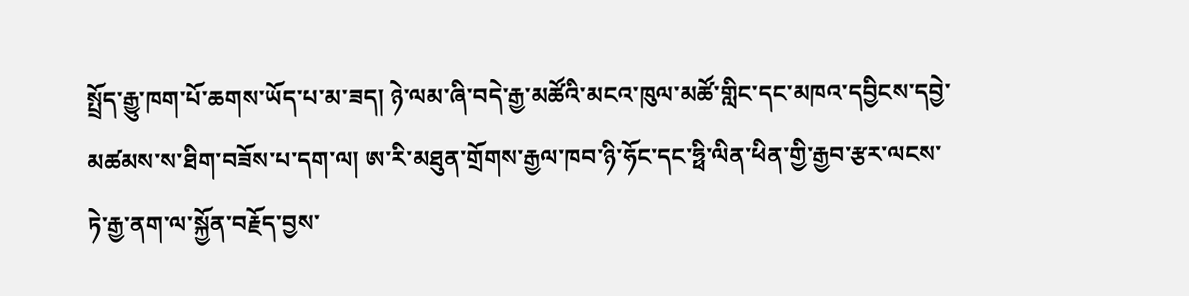སྤྲོད་རྒྱུ་ཁག་པོ་ཆགས་ཡོད་པ་མ་ཟད། ཉེ་ལམ་ཞི་བདེ་རྒྱ་མཚོའི་མངའ་ཁུལ་མཚོ་གླིང་དང་མཁའ་དབྱིངས་དབྱེ་མཚམས་ས་ཐིག་བཟོས་པ་དག་ལ། ཨ་རི་མཐུན་གྲོགས་རྒྱལ་ཁབ་ཉི་ཧོང་དང་ཧྥི་ལིན་ཕིན་གྱི་རྒྱབ་རྩར་ལངས་ཏེ་རྒྱ་ནག་ལ་སྐྱོན་བརྗོད་བྱས་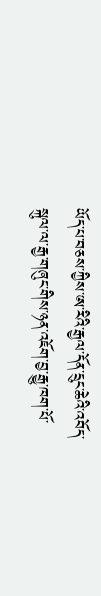ཡོད་པ་བཅས་ཀྱིས་ཨ་རིའི་རྒྱལ་དོན་དྲུང་ཆེའི་འབོད་སྐུལ་ལ་རྒྱ་གཞུང་གིས་ཉན་འཇོག་བྱ་རྒྱུ་ཁག་པོ་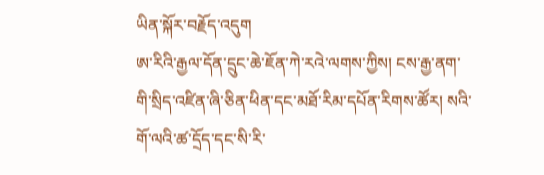ཡིན་སྐོར་བརྗོད་འདུག
ཨ་རིའི་རྒྱལ་དོན་དྲུང་ཆེ་ཇོན་ཀེ་རའེ་ལགས་ཀྱིས། ངས་རྒྱ་ནག་གི་སྲིད་འཛིན་ཞི་ཅིན་ཕིན་དང་མཐོ་རིམ་དཔོན་རིགས་ཚོར། སའི་གོ་ལའི་ཚ་དྲོད་དང་སི་རི་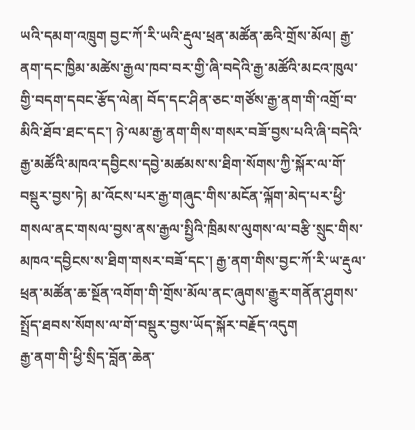ཡའི་དམག་འཁྲུག བྱང་ཀོ་རི་ཡའི་རྡུལ་ཕྲན་མཚོན་ཆའི་གྲོས་མོལ། རྒྱ་ནག་དང་ཁྱིམ་མཚེས་རྒྱལ་ཁབ་བར་གྱི་ཞི་བདེའི་རྒྱ་མཚོའི་མངའ་ཁུལ་གྱི་བདག་དབང་རྩོད་ལེན། བོད་དང་ཤིན་ཅང་གཙོས་རྒྱ་ནག་གི་འགྲོ་བ་མིའི་ཐོབ་ཐང་དང་། ཉེ་ལམ་རྒྱ་ནག་གིས་གསར་བཟོ་བྱས་པའི་ཞི་བདེའི་རྒྱ་མཚོའི་མཁའ་དབྱིངས་དབྱེ་མཚམས་ས་ཐིག་སོགས་ཀྱི་སྐོར་ལ་གོ་བསྡུར་བྱས་ཏེ། མ་འོངས་པར་རྒྱ་གཞུང་གིས་མངོན་ལྐོག་མེད་པར་ཕྱི་གསལ་ནང་གསལ་བྱས་ནས་རྒྱལ་སྤྱིའི་ཁྲིམས་ལུགས་ལ་བརྩི་སྲུང་གིས་མཁའ་དབྱིངས་ས་ཐིག་གསར་བཟོ་དང་། རྒྱ་ནག་གིས་བྱང་ཀོ་རི་ཡ་རྡུལ་ཕྲན་མཚོན་ཆ་སྔོན་འགོག་གི་གྲོས་མོལ་ནང་ཞུགས་རྒྱུར་གནོན་ཤུགས་སྤྲོད་ཐབས་སོགས་ལ་གོ་བསྡུར་བྱས་ཡོད་སྐོར་བརྗོད་འདུག
རྒྱ་ནག་གི་ཕྱི་སྲིད་བློན་ཆེན་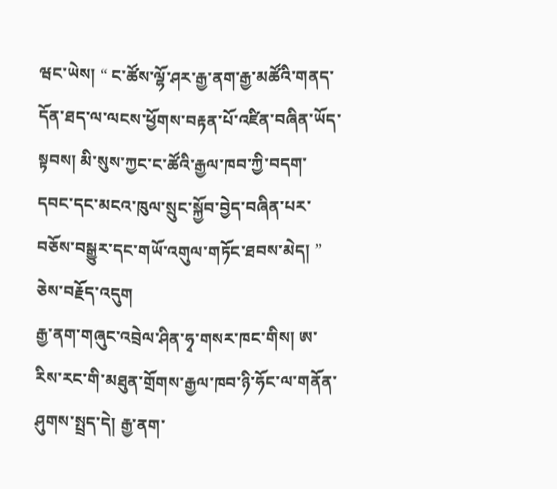ཝང་ཡེས། “ ང་ཚོས་ལྷོ་ཤར་རྒྱ་ནག་རྒྱ་མཚོའི་གནད་དོན་ཐད་ལ་ལངས་ཕྱོགས་བརྟན་པོ་འཛིན་བཞིན་ཡོད་སྟབས། མི་སུས་ཀྱང་ང་ཚོའི་རྒྱལ་ཁབ་ཀྱི་བདག་དབང་དང་མངའ་ཁུལ་སྲུང་སྐྱོབ་བྱེད་བཞིན་པར་བཅོས་བསྒྱུར་དང་གཡོ་འགུལ་གཏོང་ཐབས་མེད། ” ཅེས་བརྗོད་འདུག
རྒྱ་ནག་གཞུང་འབྲེལ་ཤིན་ཧྭ་གསར་ཁང་གིས། ཨ་རིས་རང་གི་མཐུན་གྲོགས་རྒྱལ་ཁབ་ཉི་ཧོང་ལ་གནོན་ཤུགས་སྤྲད་དེ། རྒྱ་ནག་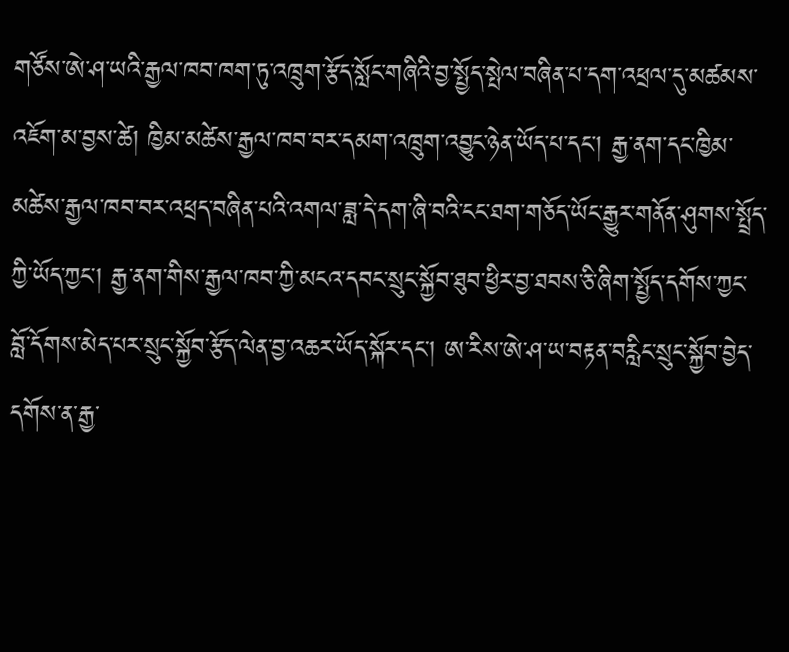གཙོས་ཨེ་ཤ་ཡའི་རྒྱལ་ཁབ་ཁག་ཏུ་འཁྲུག་རྩོད་སློང་གཞིའི་བྱ་སྤྱོད་སྤེལ་བཞིན་པ་དག་འཕྲལ་དུ་མཚམས་འཇོག་མ་བྱས་ཚེ། ཁྱིམ་མཚེས་རྒྱལ་ཁབ་བར་དམག་འཁྲུག་འབྱུང་ཉེན་ཡོད་པ་དང་། རྒྱ་ནག་དང་ཁྱིམ་མཚེས་རྒྱལ་ཁབ་བར་འཕྲད་བཞིན་པའི་འགལ་ཟླ་དེ་དག་ཞི་བའི་ངང་ཐག་གཅོད་ཡོང་རྒྱུར་གནོན་ཤུགས་སྤྲོད་ཀྱི་ཡོད་ཀྱང་། རྒྱ་ནག་གིས་རྒྱལ་ཁབ་ཀྱི་མངའ་དབང་སྲུང་སྐྱོབ་ཐུབ་ཕྱིར་བྱ་ཐབས་ཅི་ཞིག་སྤྱོད་དགོས་ཀྱང་བློ་དོགས་མེད་པར་སྲུང་སྐྱོབ་རྩོད་ལེན་བྱ་འཆར་ཡོད་སྐོར་དང་། ཨ་རིས་ཨེ་ཤ་ཡ་བརྟན་བརླིང་སྲུང་སྐྱོབ་བྱེད་དགོས་ན་རྒྱ་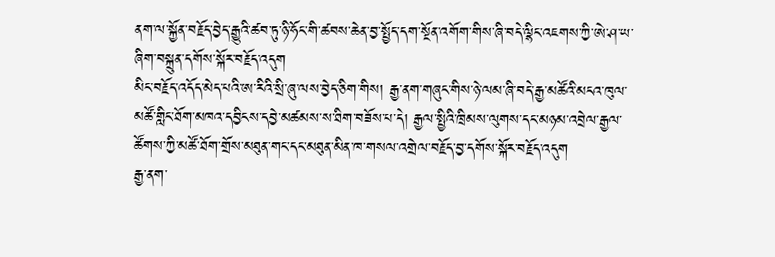ནག་ལ་སྐྱོན་བརྗོད་བྱེད་རྒྱུའི་ཚབ་ཏུ་ཉི་ཧོང་གི་ཚབས་ཆེན་བྱ་སྤྱོད་དག་སྔོན་འགོག་གིས་ཞི་བདེ་ལྷིང་འཇགས་ཀྱི་ཨེ་ཤ་ཡ་ཞིག་བསྐྲུན་དགོས་སྐོར་བརྗོད་འདུག
མིང་བརྗོད་འདོད་མེད་པའི་ཨ་རིའི་སྲི་ཞུ་ལས་བྱེད་ཅིག་གིས། རྒྱ་ནག་གཞུང་གིས་ཉེ་ལམ་ཞི་བདེ་རྒྱ་མཚོའི་མངའ་ཁུལ་མཚོ་གླིང་ཐོག་མཁའ་དབྱིངས་དབྱེ་མཚམས་ས་ཐིག་བཟོས་པ་དེ། རྒྱལ་སྤྱིའི་ཁྲིམས་ལུགས་དང་མཉམ་འབྲེལ་རྒྱལ་ཚོགས་ཀྱི་མཚོ་ཐོག་གྲོས་མཐུན་གང་དང་མཐུན་མིན་ཁ་གསལ་འགྲེལ་བརྗོད་བྱ་དགོས་སྐོར་བརྗོད་འདུག
རྒྱ་ནག་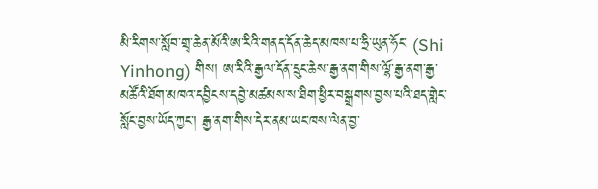མི་རིགས་སློབ་གྲྭ་ཆེན་མོའི་ཨ་རིའི་གནད་དོན་ཆེད་མཁས་པ་ཧྲི་ཡུན་ཧོང་ (Shi Yinhong) གིས། ཨ་རིའི་རྒྱལ་དོན་དྲུང་ཆེས་རྒྱ་ནག་གིས་ལྷོ་རྒྱ་ནག་རྒྱ་མཚོའི་ཐོག་མཁའ་དབྱིངས་དབྱེ་མཚམས་ས་ཐིག་ཕྱིར་བསྒྲགས་བྱས་པའི་ཐད་གླེང་སློང་བྱས་ཡོད་ཀྱང་། རྒྱ་ནག་གིས་དེར་ནམ་ཡང་ཁས་ལེན་བྱ་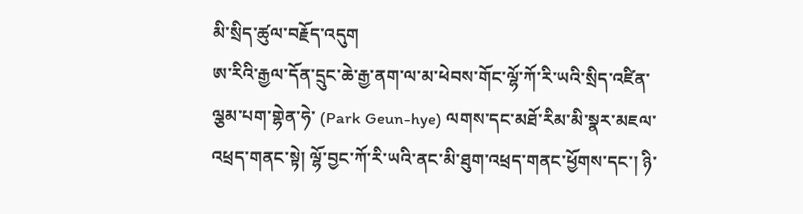མི་སྲིད་ཚུལ་བརྗོད་འདུག
ཨ་རིའི་རྒྱལ་དོན་དྲུང་ཆེ་རྒྱ་ནག་ལ་མ་ཕེབས་གོང་ལྷོ་ཀོ་རི་ཡའི་སྲིད་འཛིན་ལྕམ་པག་གྷེན་ཧེ་ (Park Geun-hye) ལགས་དང་མཐོ་རིམ་མི་སྣར་མཇལ་འཕྲད་གནང་སྟེ། ལྷོ་བྱང་ཀོ་རི་ཡའི་ནང་མི་ཐུག་འཕྲད་གནང་ཕྱོགས་དང་། ཉི་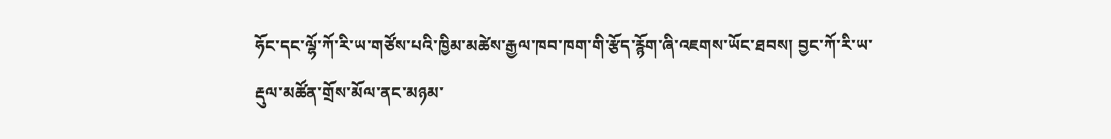ཧོང་དང་ལྷོ་ཀོ་རི་ཡ་གཙོས་པའི་ཁྱིམ་མཚེས་རྒྱལ་ཁབ་ཁག་གི་རྩོད་རྙོག་ཞི་འཇགས་ཡོང་ཐབས། བྱང་ཀོ་རི་ཡ་རྡུལ་མཚོན་གྲོས་མོལ་ནང་མཉམ་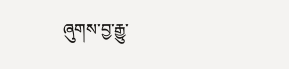ཞུགས་བྱ་རྒྱུ་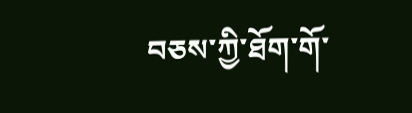བཅས་ཀྱི་ཐོག་གོ་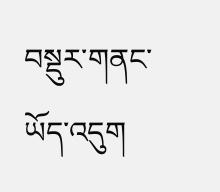བསྡུར་གནང་ཡོད་འདུག